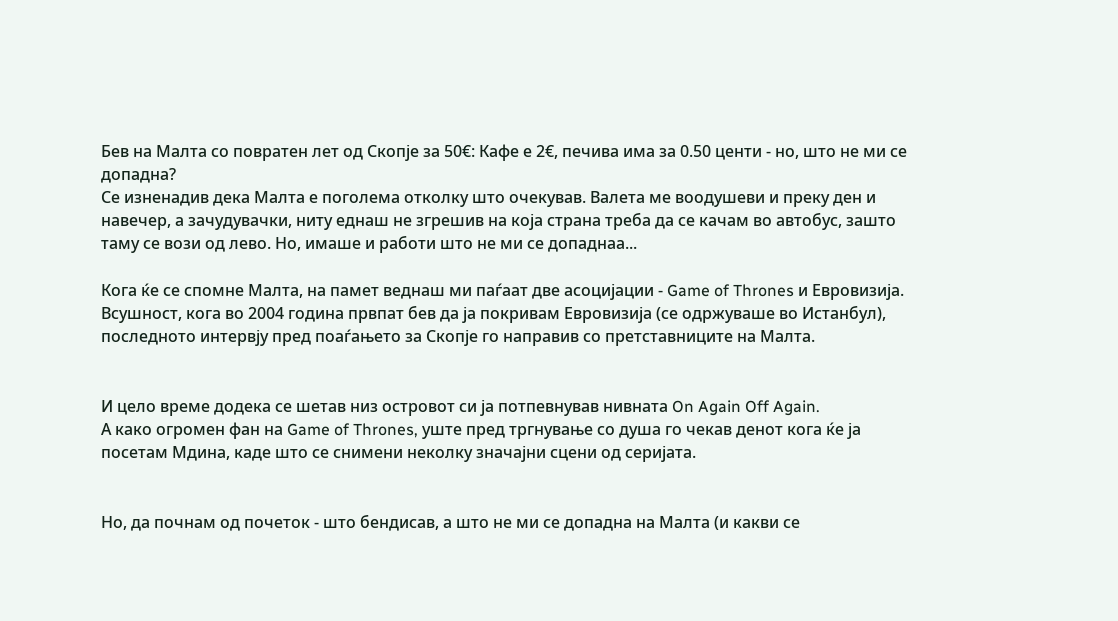Бев на Малта со повратен лет од Скопје за 50€: Кафе е 2€, печива има за 0.50 центи - но, што не ми се допадна?
Се изненадив дека Малта е поголема отколку што очекував. Валета ме воодушеви и преку ден и навечер, а зачудувачки, ниту еднаш не згрешив на која страна треба да се качам во автобус, зашто таму се вози од лево. Но, имаше и работи што не ми се допаднаа...

Кога ќе се спомне Малта, на памет веднаш ми паѓаат две асоцијации - Game of Thrones и Евровизија.
Всушност, кога во 2004 година првпат бев да ја покривам Евровизија (се одржуваше во Истанбул), последното интервју пред поаѓањето за Скопје го направив со претставниците на Малта.


И цело време додека се шетав низ островот си ја потпевнував нивната On Again Off Again.
А како огромен фан на Game of Thrones, уште пред тргнување со душа го чекав денот кога ќе ја посетам Мдина, каде што се снимени неколку значајни сцени од серијата.


Но, да почнам од почеток - што бендисав, а што не ми се допадна на Малта (и какви се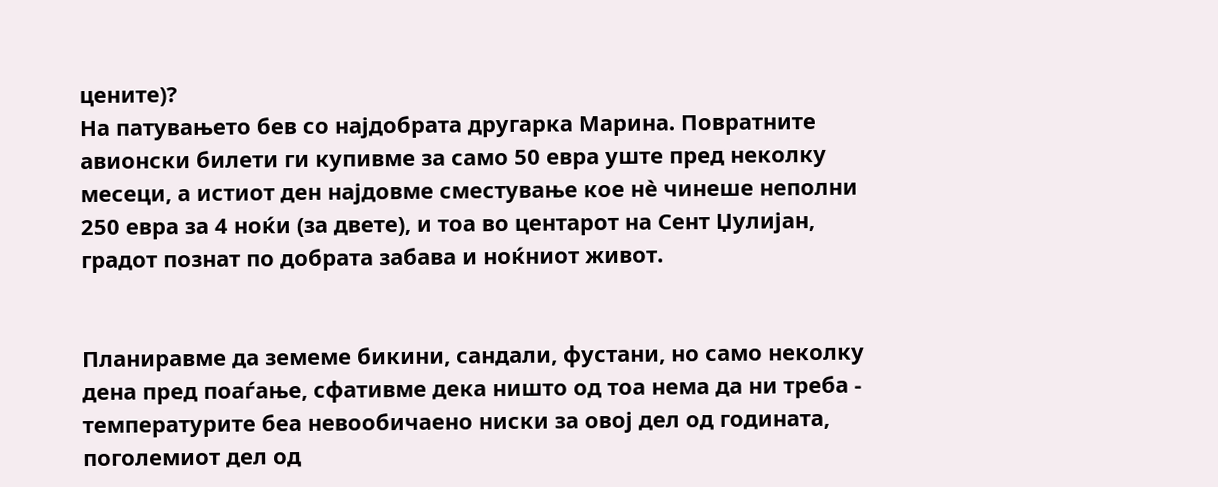цените)?
На патувањето бев со најдобрата другарка Марина. Повратните авионски билети ги купивме за само 50 евра уште пред неколку месеци, а истиот ден најдовме сместување кое нè чинеше неполни 250 евра за 4 ноќи (за двете), и тоа во центарот на Сент Џулијан, градот познат по добрата забава и ноќниот живот.


Планиравме да земеме бикини, сандали, фустани, но само неколку дена пред поаѓање, сфативме дека ништо од тоа нема да ни треба - температурите беа невообичаено ниски за овој дел од годината, поголемиот дел од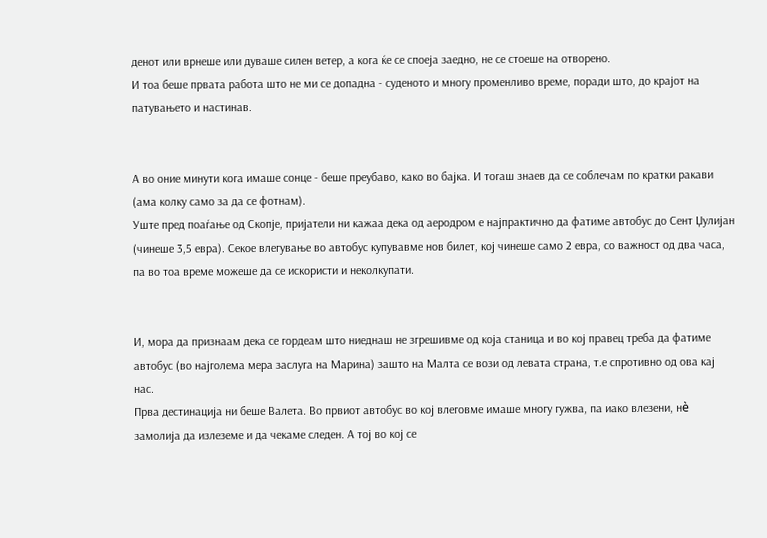денот или врнеше или дуваше силен ветер, а кога ќе се споеја заедно, не се стоеше на отворено.
И тоа беше првата работа што не ми се допадна - суденото и многу променливо време, поради што, до крајот на патувањето и настинав.


А во оние минути кога имаше сонце - беше преубаво, како во бајка. И тогаш знаев да се соблечам по кратки ракави (ама колку само за да се фотнам).
Уште пред поаѓање од Скопје, пријатели ни кажаа дека од аеродром е најпрактично да фатиме автобус до Сент Џулијан (чинеше 3,5 евра). Секое влегување во автобус купувавме нов билет, кој чинеше само 2 евра, со важност од два часа, па во тоа време можеше да се искористи и неколкупати.


И, мора да признаам дека се гордеам што ниеднаш не згрешивме од која станица и во кој правец треба да фатиме автобус (во најголема мера заслуга на Марина) зашто на Малта се вози од левата страна, т.е спротивно од ова кај нас.
Прва дестинација ни беше Валета. Во првиот автобус во кој влеговме имаше многу гужва, па иако влезени, нè замолија да излеземе и да чекаме следен. А тој во кој се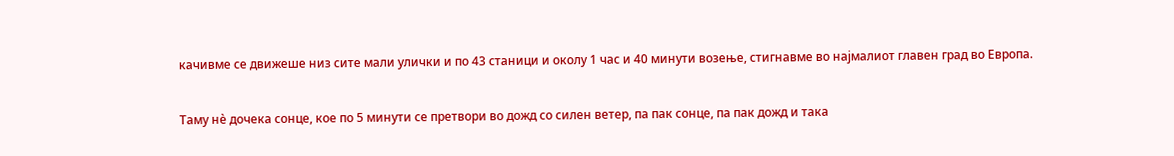качивме се движеше низ сите мали улички и по 43 станици и околу 1 час и 40 минути возење, стигнавме во најмалиот главен град во Европа.


Таму нè дочека сонце, кое по 5 минути се претвори во дожд со силен ветер, па пак сонце, па пак дожд и така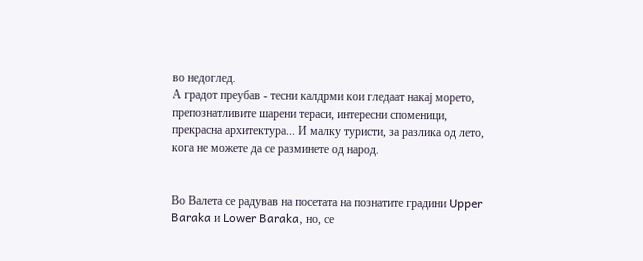во недоглед.
А градот преубав - тесни калдрми кои гледаат накај морето, препознатливите шарени тераси, интересни споменици, прекрасна архитектура... И малку туристи, за разлика од лето, кога не можете да се разминете од народ.


Во Валета се радував на посетата на познатите градини Upper Baraka и Lower Baraka, но, се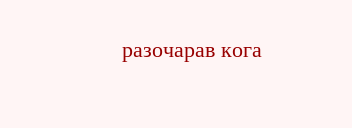разочарав кога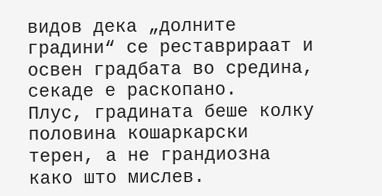видов дека „долните градини“ се реставрираат и освен градбата во средина, секаде е раскопано.
Плус, градината беше колку половина кошаркарски терен, а не грандиозна како што мислев.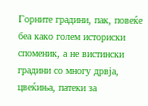Горните градини, пак, повеќе беа како голем историски споменик, а не вистински градини со многу дрвја, цвеќиња, патеки за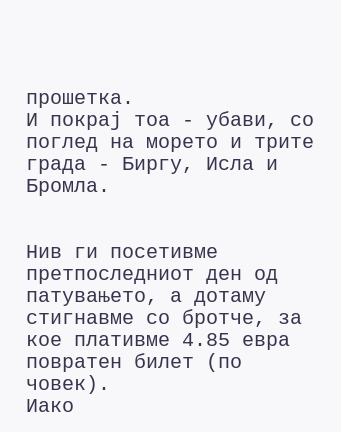прошетка.
И покрај тоа - убави, со поглед на морето и трите града - Биргу, Исла и Бромла.


Нив ги посетивме претпоследниот ден од патувањето, а дотаму стигнавме со бротче, за кое плативме 4.85 евра повратен билет (по човек).
Иако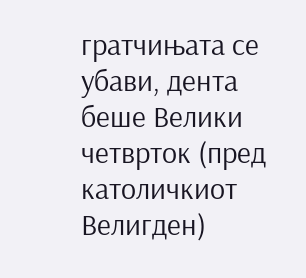гратчињата се убави, дента беше Велики четврток (пред католичкиот Велигден)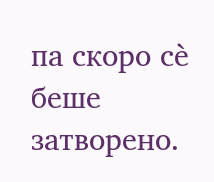па скоро сè беше затворено.